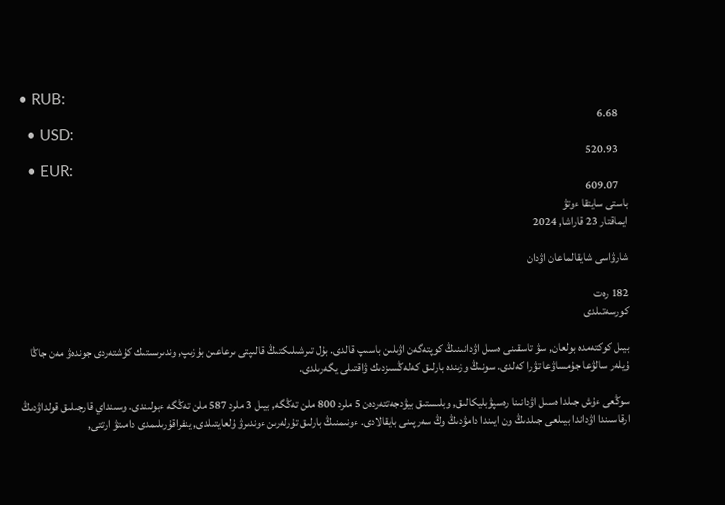• RUB:
    6.68
  • USD:
    520.93
  • EUR:
    609.07
باستى سايتقا ءوتۋ
ايماقتار 23 قاراشا, 2024

شارۋاسى شايقالماعان اۋدان

182 رەت
كورسەتىلدى

بيىل كوكتەمدە بولعان, سۋ تاسقىنى ەسىل اۋدانىنىڭ كوپتەگەن اۋىلىن باسىپ قالدى. بۇل تىرشىلىكتىڭ قالىپتى ىرعاعىن بۇزىپ, وندىرىستىك كۇشتەردى جوندەۋ مەن جاڭا ۇيلەر سالۋعا جۇمساۋعا تۋرا كەلدى. سونىڭ وزىندە بارلىق كەلەڭسىزدىك ۋاقتىلى يگەرىلدى.

سوڭعى ءۇش جىلدا ەسىل اۋدانىنا رەسپۋبليكالىق, وبلىستىق بيۋدجەتتەردەن 5 ملرد 800 ملن تەڭگە, بيىل 3 ملرد 587 ملن تەڭگە ءبولىندى. وسىنداي قارجىلىق قولداۋدىڭ ارقاسىندا اۋداندا بيىلعى جىلدىڭ ون ايىندا دامۋدىڭ وڭ سەرپىنى بايقالادى. ءونىمنىڭ بارلىق تۇرلەرىن ءوندىرۋ ۇلعايتىلدى, ينفراقۇرىلىمدى دامىتۋ ارتتى,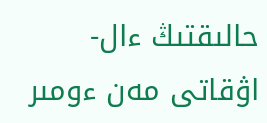حالىقتىڭ ءال-اۋقاتى مەن ءومىر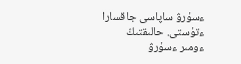ءسۇرۋ ساپاسى جاقسارا ءتۇستى. حالىقتىڭ ءومىر ءسۇرۋ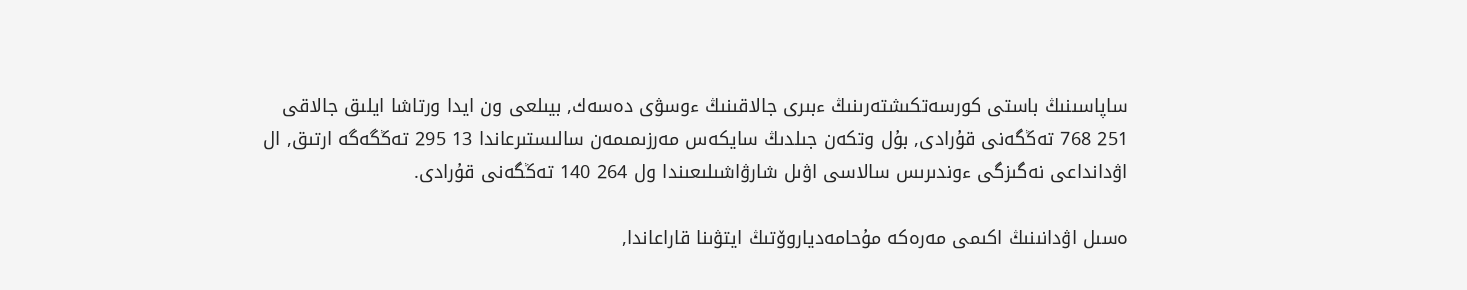ساپاسىنىڭ باستى كورسەتكىشتەرىنىڭ ءبىرى جالاقىنىڭ ءوسۋى دەسەك, بيىلعى ون ايدا ورتاشا ايلىق جالاقى 251 768 تەڭگەنى قۇرادى, بۇل وتكەن جىلدىڭ سايكەس مەرزىمىمەن سالىستىرعاندا 13 295 تەڭگەگە ارتىق, ال اۋدانداعى نەگىزگى ءوندىرىس سالاسى اۋىل شارۋاشىلىعىندا ول 264 140 تەڭگەنى قۇرادى.

ەسىل اۋدانىنىڭ اكىمى مەرەكە مۇحامەدياروۆتىڭ ايتۋىنا قاراعاندا,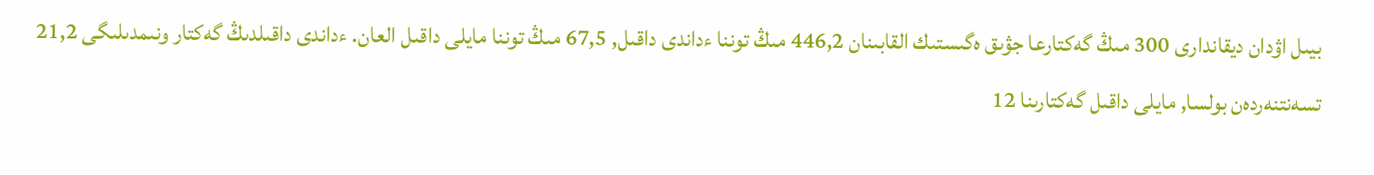بيىل اۋدان ديقاندارى 300 مىڭ گەكتارعا جۋىق ەگىستىك القابىنان 446,2 مىڭ توننا ءداندى داقىل, 67,5 مىڭ توننا مايلى داقىل العان. ءداندى داقىلدىڭ گەكتار ونىمدىلىگى 21,2 تسەنتنەردەن بولسا, مايلى داقىل گەكتارىنا 12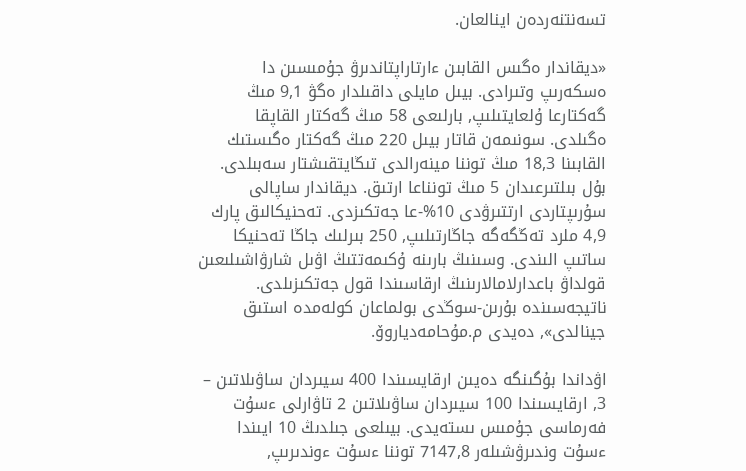تسەنتنەردەن اينالعان.

«ديقاندار ەگىس القابىن ءارتاراپتاندىرۋ جۇمىسىن دا ەسكەرىپ وتىرادى. بيىل مايلى داقىلدار ەگۋ 9,1 مىڭ گەكتارعا ۇلعايتىلىپ, بارلىعى 58 مىڭ گەكتار القاپقا ەگىلدى. سونىمەن قاتار بيىل 220 مىڭ گەكتار ەگىستىك القابىنا 18,3 مىڭ توننا مينەرالدى تىڭايتقىشتار سەبىلدى. بۇل بىلتىرعىدان 5 مىڭ تونناعا ارتىق. ديقاندار ساپالى سۇرىپتاردى ارتتىرۋدى 10%-عا جەتكىزدى. تەحنيكالىق پارك 4,9 ملرد تەڭگەگە جاڭارتىلىپ, 250 بىرلىك جاڭا تەحنيكا ساتىپ الىندى. وسىنىڭ بارىنە ۇكىمەتتىڭ اۋىل شارۋاشىلىعىن قولداۋ باعدارلامالارىنىڭ ارقاسىندا قول جەتكىزىلدى. ناتيجەسىندە بۇرىن-سوڭدى بولماعان كولەمدە استىق جينالدى», دەيدى م.مۇحامەدياروۆ.

اۋداندا بۇگىنگە دەيىن ارقايسىندا 400 سيىردان ساۋىلاتىن – 3, ارقايسىندا 100 سيىردان ساۋىلاتىن 2 تاۋارلى ءسۇت فەرماسى جۇمىس ىستەيدى. بيىلعى جىلدىڭ 10 ايىندا ءسۇت وندىرۋشىلەر 7147,8 توننا ءسۇت ءوندىرىپ,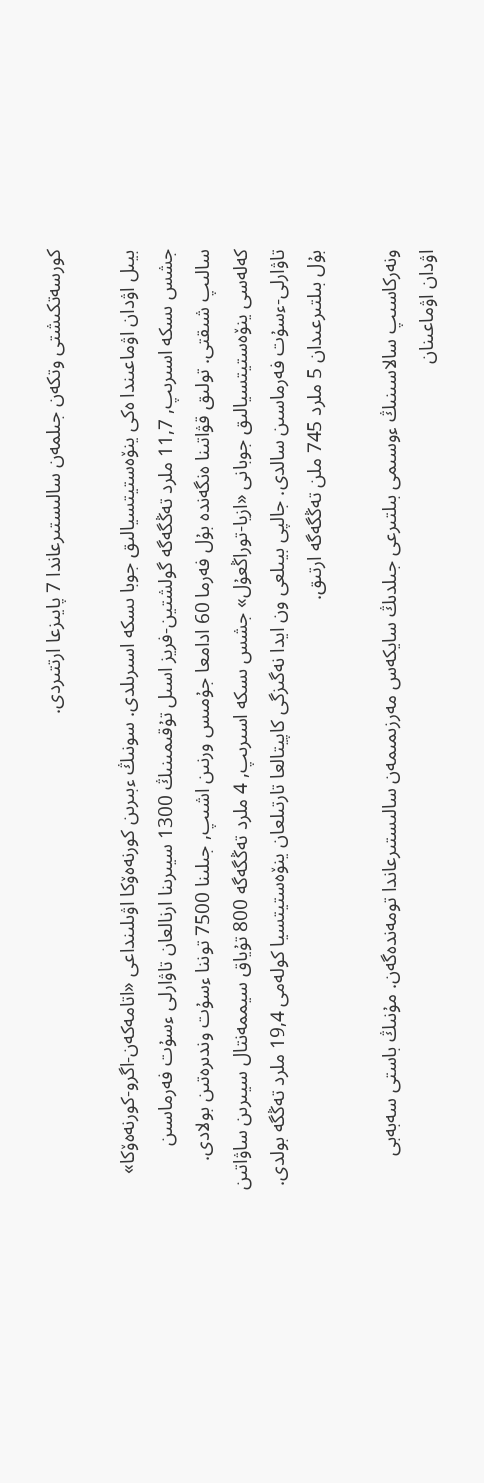كورسەتكىشتى وتكەن جىلمەن سالىستىرعاندا 7 پايىزعا ارتتىردى.

بيىل اۋدان اۋماعىندا ەكى ينۆەستيتسيالىق جوبا ىسكە اسىرىلدى. سونىڭ ءبىرىن كورنەەۆكا اۋىلىنداعى «اتامەكەن-اگرو-كورنەەۆكا» جشس ىسكە اسىرىپ, 11,7 ملرد تەڭگەگە گولشتين-فريز اسىل تۇقىمىنىڭ 1300 سيىرىنا ارنالعان تاۋارلى ءسۇت فەرماسىن سالىپ شىقتى. تولىق قۋاتىنا ەنگەندە بۇل فەرما 60 ادامعا جۇمىس ورنىن اشىپ, جىلىنا 7500 توننا ءسۇت وندىرەتىن بولادى. كەلەسى ينۆەستيتسيالىق جوبانى «ازيا-توراڭعۇل» جشس ىسكە اسىرىپ, 4 ملرد تەڭگەگە 800 تۇياق سيممەنتال سيىرىن ساۋاتىن تاۋارلى-ءسۇت فەرماسىن سالدى. جالپى بيىلعى ون ايدا نەگىزگى كاپيتالعا تارتىلعان ينۆەستيتسيا كولەمى 19,4 ملرد تەڭگە بولدى. بۇل بىلتىرعىدان 5 ملرد 745 ملن تەڭگەگە ارتىق.

ونەركاسىپ سالاسىنىڭ ءوسىمى بىلتىرعى جىلدىڭ سايكەس مەرزىمىمەن سالىستىرعاندا تومەندەگەن. مۇنىڭ باستى سەبەبى اۋدان اۋماعىنان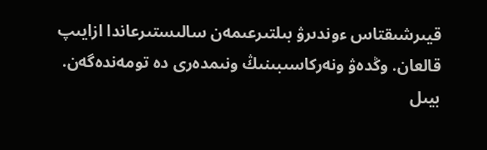قيىرشىقتاس ءوندىرۋ بىلتىرعىمەن سالىستىرعاندا ازايىپ قالعان. وڭدەۋ ونەركاسىبىنىڭ ونىمدەرى دە تومەندەگەن. بيىل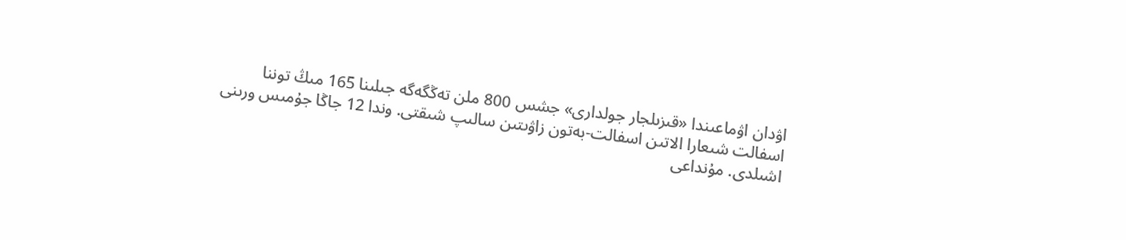اۋدان اۋماعىندا «قىزىلجار جولدارى» جشس 800 ملن تەڭگەگە جىلىنا 165 مىڭ توننا اسفالت شىعارا الاتىن اسفالت-بەتون زاۋىتىن سالىپ شىقتى. وندا 12 جاڭا جۇمىس ورىنى اشىلدى. مۇنداعى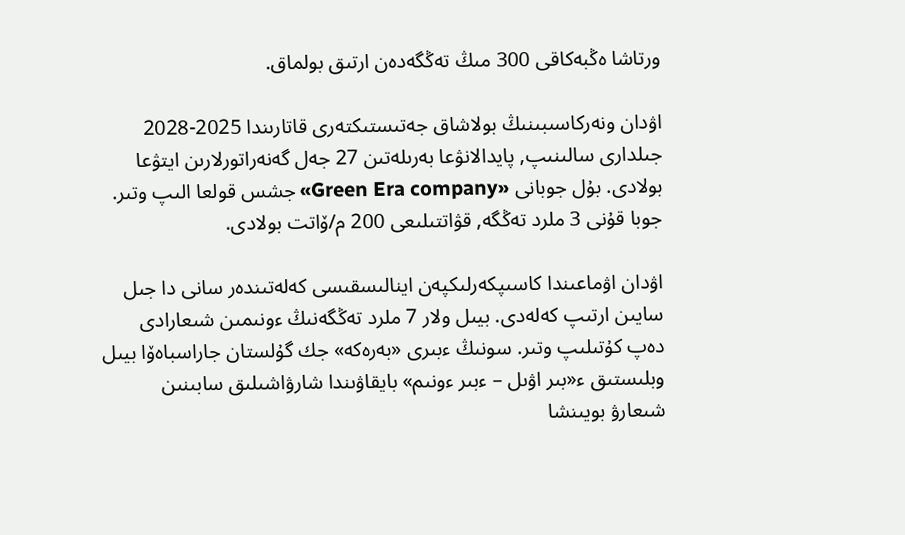ورتاشا ەڭبەكاقى 300 مىڭ تەڭگەدەن ارتىق بولماق.

اۋدان ونەركاسىبىنىڭ بولاشاق جەتىستىكتەرى قاتارىندا 2025-2028 جىلدارى سالىنىپ, پايدالانۋعا بەرىلەتىن 27 جەل گەنەراتورلارىن ايتۋعا بولادى. بۇل جوبانى «Green Era company» جشس قولعا الىپ وتىر. جوبا قۇنى 3 ملرد تەڭگە, قۋاتتىلىعى 200 م/ۆاتت بولادى.

اۋدان اۋماعىندا كاسىپكەرلىكپەن اينالىسقىسى كەلەتىندەر سانى دا جىل سايىن ارتىپ كەلەدى. بيىل ولار 7 ملرد تەڭگەنىڭ ءونىمىن شىعارادى دەپ كۇتىلىپ وتىر. سونىڭ ءبىرى «بەرەكە» جك گۇلستان جاراسباەۆا بيىل وبلىستىق ء«بىر اۋىل – ءبىر ءونىم» بايقاۋىندا شارۋاشىلىق سابىنىن شىعارۋ بويىنشا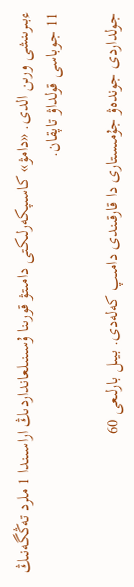ءبىرىنشى ورىن الدى. «دامۋ» كاسىپكەرلىكتى دامىتۋ قورىنا ۇسىنىلعانداردىڭ اراسىندا 1 ملرد تەڭگەنىڭ 11 جوباسى قولداۋ تاپقان.

جولداردى جوندەۋ جۇمىستارى دا قارقىندى دامىپ كەلەدى. بيىل بارلىعى 60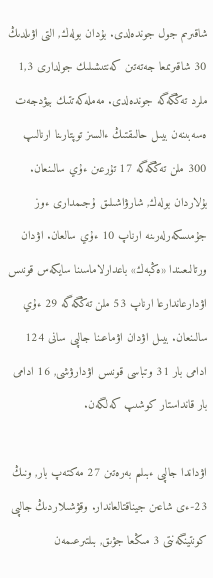شاقىرىم جول جوندەلدى. بۇدان بولەك, التى اۋىلدىڭ 30 شاقىرىمعا جەتەتىن كەنتىشىلىك جولدارى 1,3 ملرد تەڭگەگە جوندەلدى. مەملەكەتتىك بيۋدجەت ەسەبىنەن بيىل حالىقتىڭ ءالسىز توپتارىنا ارنالىپ 300 ملن تەڭگەگە 17 تۇرعىن ءۇي سالىنعان. بۇلاردان بولەك, شارۋاشىلىق ۇجىمدارى ءوز جۇمىسكەرلەرىنە ارناپ 10 ءۇي سالعان. اۋدان ورتالىعىندا «ەڭبەك» باعدارلاماسىنا سايكەس قونىس اۋدارعاندارعا ارناپ 53 ملن تەڭگەگە 29 ءۇي سالىنعان. بيىل اۋدان اۋماعىنا جالپى سانى 124 ادامى بار 31 وتباسى قونىس اۋدارۋشى, 16 ادامى بار قانداستار كوشىپ كەلگەن.

اۋداندا جالپى ءبىلىم بەرەتىن 27 مەكتەپ بار, ونىڭ 23-ءى شاعىن جيناقتالعاندار. وقۋشىلاردىڭ جالپى كونتينگەنتى 3 مىڭعا جۋىق, بىلتىرعىمەن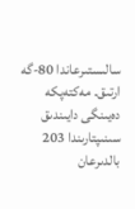سالىستىرعاندا 80-گە ارتىق. مەكتەپكە دەيىنگى دايىندىق سىنىپتارىندا 203 بالدىرعان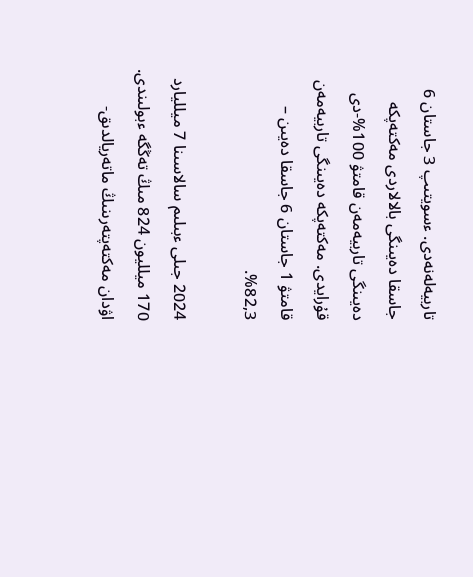تاربيەلەنەدى. ءسويتىپ 3 جاستان 6 جاسقا دەيىنگى بالالاردى مەكتەپكە دەيىنگى تاربيەمەن قامتۋ 100%-دى قۇرايدى. مەكتەپكە دەيىنگى تاربيەمەن قامتۋ 1 جاستان 6 جاسقا دەيىن – 82,3%.

2024 جىلى ءبىلىم سالاسىنا 7 ميلليارد 170 ميلليون 824 مىڭ تەڭگە ءبولىندى. اۋدان مەكتەپتەرىنىڭ ماتەريالدىق-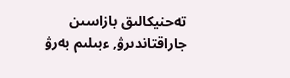تەحنيكالىق بازاسىن جاراقتاندىرۋ, ءبىلىم بەرۋ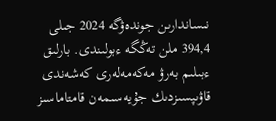نىساندارىن جوندەۋگە 2024 جىلى 394,4 ملن تەڭگە ءبولىندى. بارلىق ءبىلىم بەرۋ مەكەمەلەرى كەشەندى قاۋىپسىزدىك جۇيەسىمەن قامتاماسىز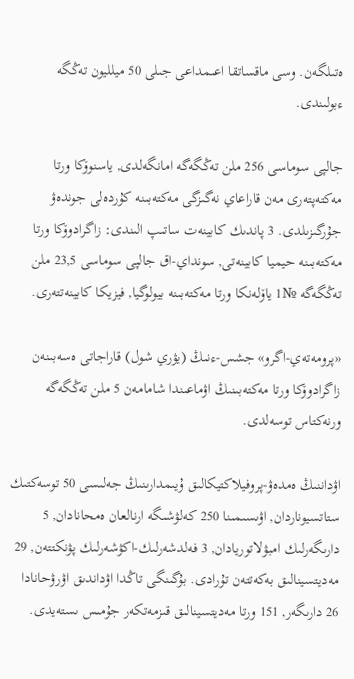ەتىلگەن. وسى ماقساتقا اعىمداعى جىلى 50 ميلليون تەڭگە ءبولىندى.

جالپى سوماسى 256 ملن تەڭگەگە امانگەلدى, ياسنوۆكا ورتا مەكتەپتەرى مەن قاراعاي نەگىزگى مەكتەبىنە كۇردەلى جوندەۋ جۇرگىزىلدى. 3 پاندىك كابينەت ساتىپ الىندى: زاگرادوۆكا ورتا مەكتەبىنە حيميا كابينەتى, سونداي-اق جالپى سوماسى 23,5 ملن تەڭگەگە №1 ياۆلەنكا ورتا مەكتەبىنە بيولوگيا, فيزيكا كابينەتتەرى.

«پرومەتەي-اگرو» جشس-ءنىڭ (يۋري شول) قاراجاتى ەسەبىنەن زاگرادوۆكا ورتا مەكتەبىنىڭ اۋماعىندا شامامەن 5 ملن تەڭگەگە ورنەكتاس توسەلدى.

اۋداننىڭ ەمدەۋ-پروفيلاكتيكالىق ۇيىمدارىنىڭ جەلىسى 50 توسەكتىك ستاتسيوناردان, اۋىسىمىنا 250 كەلۋشىگە ارنالعان ەمحانادان, 5 دارىگەرلىك امبۋلاتوريادان, 3 فەلدشەرلىك-اكۋشەرلىك پۋنكتتەن, 29 مەديتسينالىق بەكەتتەن تۇرادى. بۇگىنگى تاڭدا اۋداندىق اۋرۋحانادا 26 دارىگەر, 151 ورتا مەديتسينالىق قىزمەتكەر جۇمىس ىستەيدى.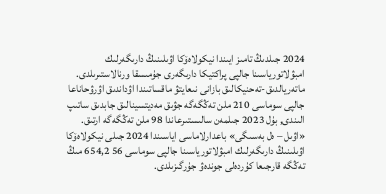2024 جىلدىڭ تامىز ايىندا نيكولاەۆكا اۋىلىنىڭ دارىگەرلىك امبۋلاتورياسىنا جالپى پراكتيكا دارىگەرى جۇمىسقا ورنالاستىرىلدى. ماتەريالدىق-تەحنيكالىق بازانى نىعايتۋ ماقساتىندا اۋداندىق اۋرۋحاناعا جالپى سوماسى 210 ملن تەڭگەگە جۋىق مەديتسينالىق جابدىق ساتىپ الىندى, بۇل 2023 جىلمەن سالىستىرعاندا 98 ملن تەڭگەگە ارتىق. «اۋىل – ەل بەسىگى» باعدارلاماسى اياسىندا 2024 جىلى نيكولاەۆكا اۋىلىنىڭ دارىگەرلىك امبۋلاتورياسىنا جالپى سوماسى 56 654,2 مىڭ تەڭگە قارجىعا كۇردەلى جوندەۋ جۇرگىزىلدى.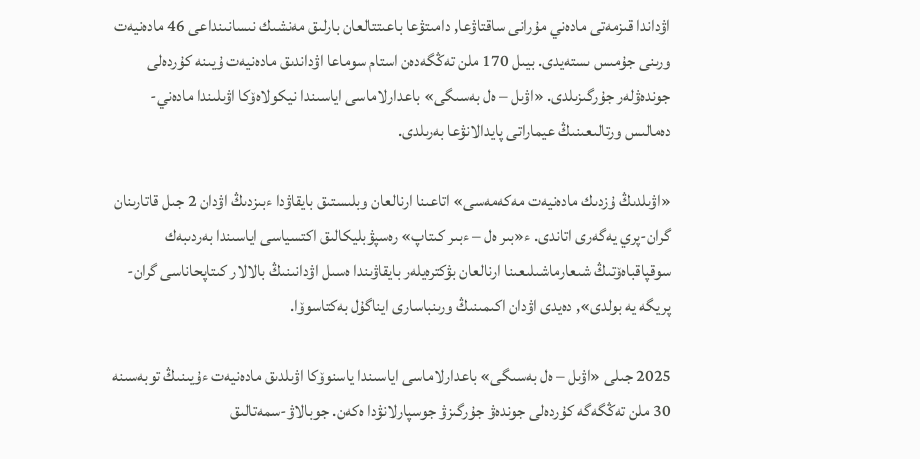اۋداندا قىزمەتى مادەني مۇرانى ساقتاۋعا, دامىتۋعا باعىتتالعان بارلىق مەنشىك نىسانىنداعى 46 مادەنيەت ورىنى جۇمىس ىستەيدى. بيىل 170 ملن تەڭگەدەن استام سوماعا اۋداندىق مادەنيەت ۇيىنە كۇردەلى جوندەۋلەر جۇرگىزىلدى. «اۋىل – ەل بەسىگى» باعدارلاماسى اياسىندا نيكولاەۆكا اۋىلىندا مادەني-دەمالىس ورتالىعىنىڭ عيماراتى پايدالانۋعا بەرىلدى.

«اۋىلدىڭ ۇزدىك مادەنيەت مەكەمەسى» اتاعىنا ارنالعان وبلىستىق بايقاۋدا ءبىزدىڭ اۋدان 2 جىل قاتارىنان گران-پري يەگەرى اتاندى. ء«بىر ەل – ءبىر كىتاپ» رەسپۋبليكالىق اكتسياسى اياسىندا بەردىبەك سوقپاقباەۆتىڭ شىعارماشىلىعىنا ارنالعان بۋكترەيلەر بايقاۋىندا ەسىل اۋدانىنىڭ بالالار كىتاپحاناسى گران-پريگە يە بولدى», دەيدى اۋدان اكىمىنىڭ ورىنباسارى ايناگۇل بەكتاسوۆا.

2025 جىلى «اۋىل – ەل بەسىگى» باعدارلاماسى اياسىندا ياسنوۆكا اۋىلدىق مادەنيەت ءۇيىنىڭ توبەسىنە 30 ملن تەڭگەگە كۇردەلى جوندەۋ جۇرگىزۋ جوسپارلانۋدا ەكەن. جوبالاۋ-سمەتالىق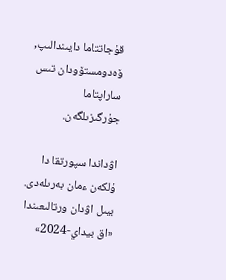قۇجاتتاما دايىندالىپ, ۆەدومستۆودان تىس ساراپتاما جۇرگىزىلگەن.

اۋداندا سپورتقا دا ۇلكەن ءمان بەرىلەدى. بيىل اۋدان ورتالىعىندا «اق بيداي-2024»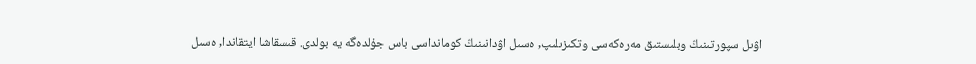اۋىل سپورتىنىڭ وبلىستىق مەرەكەسى وتكىزىلىپ, ەسىل اۋدانىنىڭ كومانداسى باس جۇلدەگە يە بولدى. قىسقاشا ايتقاندا, ەسىل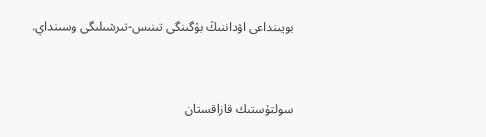بويىنداعى اۋداننىڭ بۇگىنگى تىنىس-تىرشىلىگى وسىنداي.



سولتۇستىك قازاقستان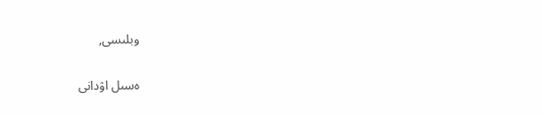وبلىسى,

ەسىل اۋدانى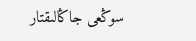سوڭعى جاڭالىقتار